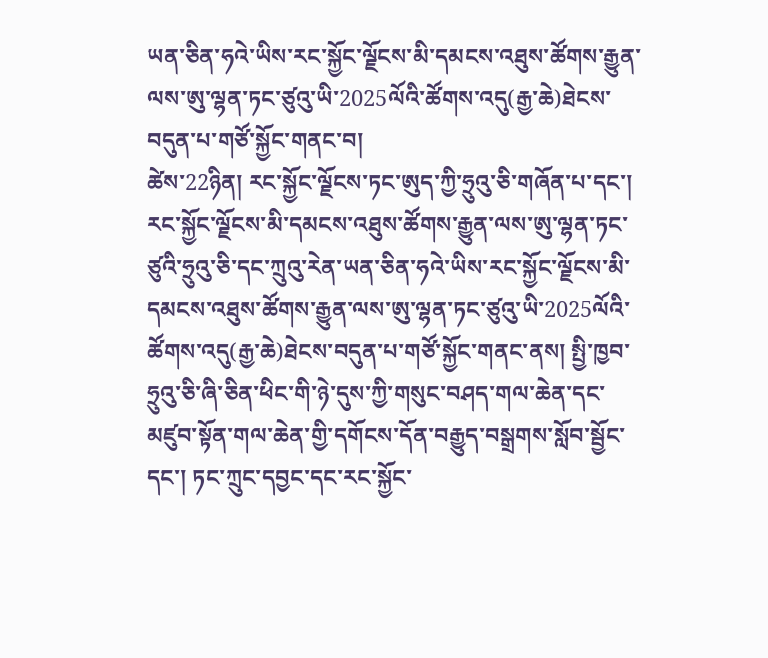ཡན་ཅིན་ཧའེ་ཡིས་རང་སྐྱོང་ལྗོངས་མི་དམངས་འཐུས་ཚོགས་རྒྱུན་ལས་ཨུ་ལྷན་ཏང་ཙུའུ་ཡི་2025ལོའི་ཚོགས་འདུ(རྒྱ་ཆེ)ཐེངས་བདུན་པ་གཙོ་སྐྱོང་གནང་བ།
ཚེས་22ཉིན། རང་སྐྱོང་ལྗོངས་ཏང་ཨུད་ཀྱི་ཧྲུའུ་ཅི་གཞོན་པ་དང་། རང་སྐྱོང་ལྗོངས་མི་དམངས་འཐུས་ཚོགས་རྒྱུན་ལས་ཨུ་ལྷན་ཏང་ཙུའི་ཧྲུའུ་ཅི་དང་ཀྲུའུ་རེན་ཡན་ཅིན་ཧའེ་ཡིས་རང་སྐྱོང་ལྗོངས་མི་དམངས་འཐུས་ཚོགས་རྒྱུན་ལས་ཨུ་ལྷན་ཏང་ཙུའུ་ཡི་2025ལོའི་ཚོགས་འདུ(རྒྱ་ཆེ)ཐེངས་བདུན་པ་གཙོ་སྐྱོང་གནང་ནས། སྤྱི་ཁྱབ་ཧྲུའུ་ཅི་ཞི་ཅིན་ཕིང་གི་ཉེ་དུས་ཀྱི་གསུང་བཤད་གལ་ཆེན་དང་མཛུབ་སྟོན་གལ་ཆེན་གྱི་དགོངས་དོན་བརྒྱུད་བསྒྲགས་སློབ་སྦྱོང་དང་། ཏང་ཀྲུང་དབྱང་དང་རང་སྐྱོང་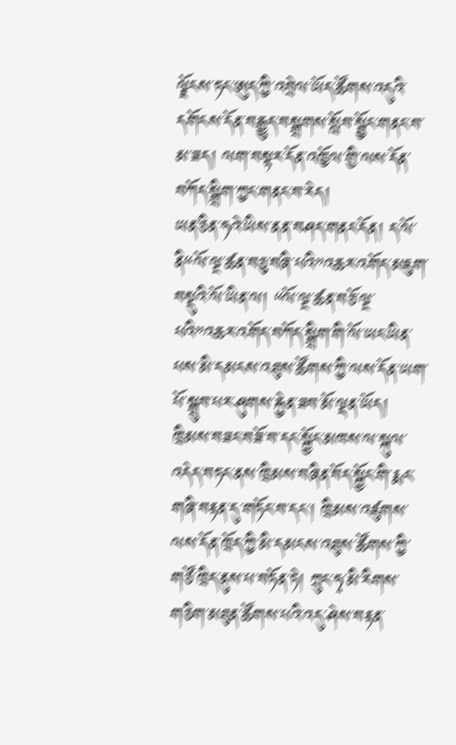ལྗོངས་ཏང་ཨུད་ཀྱི་འབྲེལ་ཡོད་ཚོགས་འདུའི་དགོངས་དོན་བརྒྱུད་བསྒྲགས་སློབ་སྦྱོང་གནང་བ་མ་ཟད། ལག་བསྟར་དོན་འཁྱོལ་གྱི་ལས་དོན་བཀོད་སྒྲིག་ཀྱང་གནང་བ་རེད།
ཡན་ཅིན་ཧའེ་ཡིས་ནན་བཤད་གནང་དོན། ད་ལོ་ནི“ལོ་ལྔ་ཚན་བཅུ་བཞི་པའི”འཆར་འགོད་མཇུག་བསྡུའི་ལོ་ཡིན་ལ། “ལོ་ལྔ་ཚན་བཅོ་ལྔ་པའི”འཆར་འགོད་བཀོད་སྒྲིག་གི་ལོ་ཡང་ཡིན་པས་མི་དམངས་འཐུས་ཚོགས་ཀྱི་ལས་དོན་ཡག་པོ་སྒྲུབ་པར་ཤུགས་རྐྱེན་ཟབ་མོ་ལྡན་ཡོད། ཁྲིམས་བཟང་བཟོ་བ་དང་སྐྱོང་མཁས་ལ་སྐུལ་འདེད་བཏང་ནས་ཁྲིམས་བཞིན་བོད་སྐྱོང་གི་རྨང་གཞི་བརྟན་དུ་གཏོང་བ་དང་། ཁྲིམས་འཛུགས་ལས་དོན་ཁྲོད་ཀྱི་མི་དམངས་འཐུས་ཚོགས་ཀྱི་གཙོ་ཁྲིད་ནུས་པ་བཏོན་ཏེ། ཀྲུང་ཧྭ་མི་རིགས་གཅིག་མཐུན་ཚོགས་པའི་འདུ་ཤེས་བརྟན་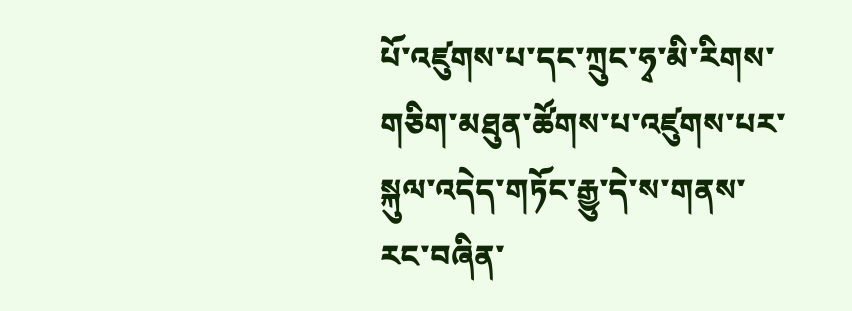པོ་འཛུགས་པ་དང་ཀྲུང་ཧྭ་མི་རིགས་གཅིག་མཐུན་ཚོགས་པ་འཛུགས་པར་སྐུལ་འདེད་གཏོང་རྒྱུ་དེ་ས་གནས་རང་བཞིན་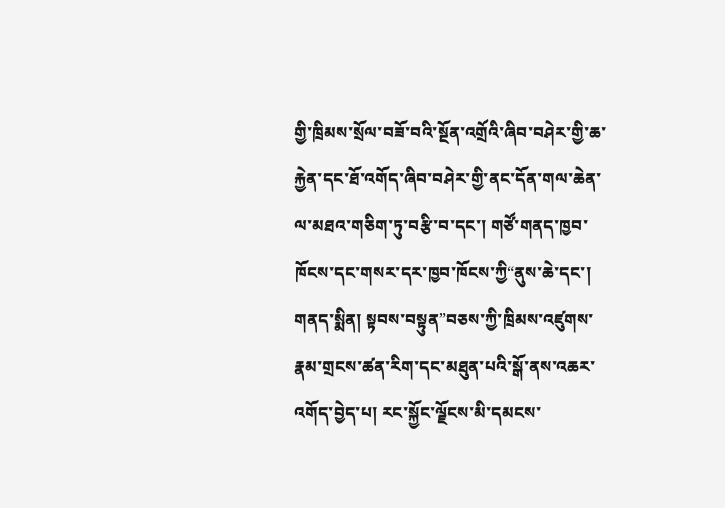གྱི་ཁྲིམས་སྲོལ་བཟོ་བའི་སྔོན་འགྲོའི་ཞིབ་བཤེར་གྱི་ཆ་རྐྱེན་དང་ཐོ་འགོད་ཞིབ་བཤེར་གྱི་ནང་དོན་གལ་ཆེན་ལ་མཐའ་གཅིག་ཏུ་བརྩི་བ་དང་། གཙོ་གནད་ཁྱབ་ཁོངས་དང་གསར་དར་ཁྱབ་ཁོངས་ཀྱི“ནུས་ཆེ་དང་། གནད་སྨིན། སྟབས་བསྟུན”བཅས་ཀྱི་ཁྲིམས་འཛུགས་རྣམ་གྲངས་ཚན་རིག་དང་མཐུན་པའི་སྒོ་ནས་འཆར་འགོད་བྱེད་པ། རང་སྐྱོང་ལྗོངས་མི་དམངས་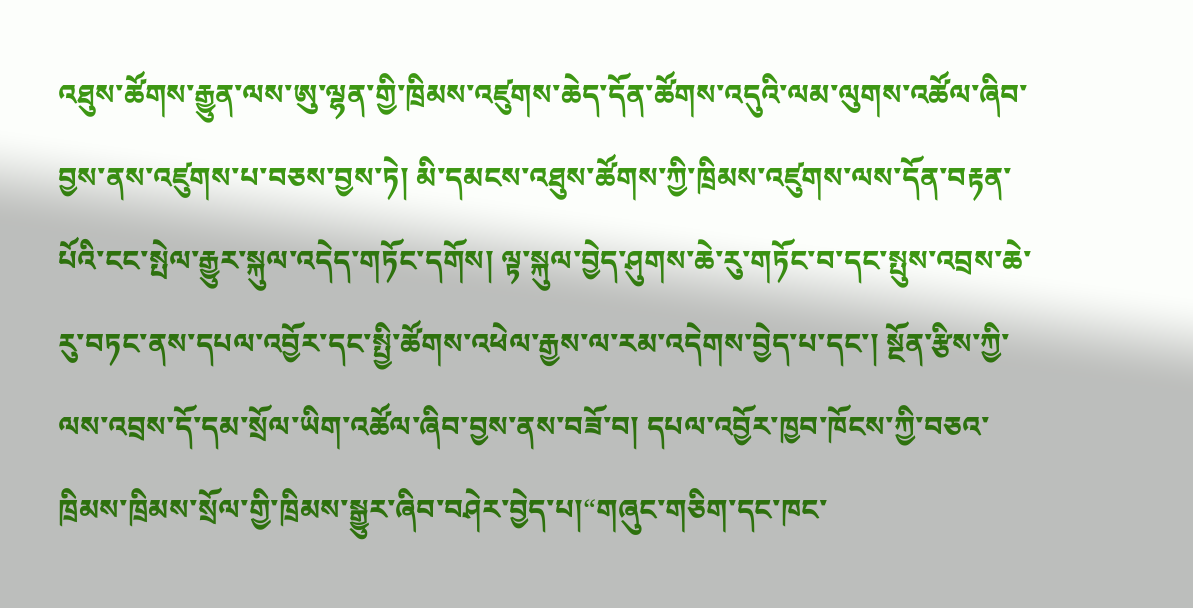འཐུས་ཚོགས་རྒྱུན་ལས་ཨུ་ལྷན་གྱི་ཁྲིམས་འཛུགས་ཆེད་དོན་ཚོགས་འདུའི་ལམ་ལུགས་འཚོལ་ཞིབ་བྱས་ནས་འཛུགས་པ་བཅས་བྱས་ཏེ། མི་དམངས་འཐུས་ཚོགས་ཀྱི་ཁྲིམས་འཛུགས་ལས་དོན་བརྟན་པོའི་ངང་སྤེལ་རྒྱུར་སྐུལ་འདེད་གཏོང་དགོས། ལྟ་སྐུལ་བྱེད་ཤུགས་ཆེ་རུ་གཏོང་བ་དང་སྤུས་འབྲས་ཆེ་རུ་བཏང་ནས་དཔལ་འབྱོར་དང་སྤྱི་ཚོགས་འཕེལ་རྒྱས་ལ་རམ་འདེགས་བྱེད་པ་དང་། སྔོན་རྩིས་ཀྱི་ལས་འབྲས་དོ་དམ་སྲོལ་ཡིག་འཚོལ་ཞིབ་བྱས་ནས་བཟོ་བ། དཔལ་འབྱོར་ཁྱབ་ཁོངས་ཀྱི་བཅའ་ཁྲིམས་ཁྲིམས་སྲོལ་གྱི་ཁྲིམས་སྒྱུར་ཞིབ་བཤེར་བྱེད་པ།“གཞུང་གཅིག་དང་ཁང་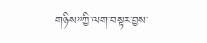གཉིས”ཀྱི་ལག་བསྟར་བྱས་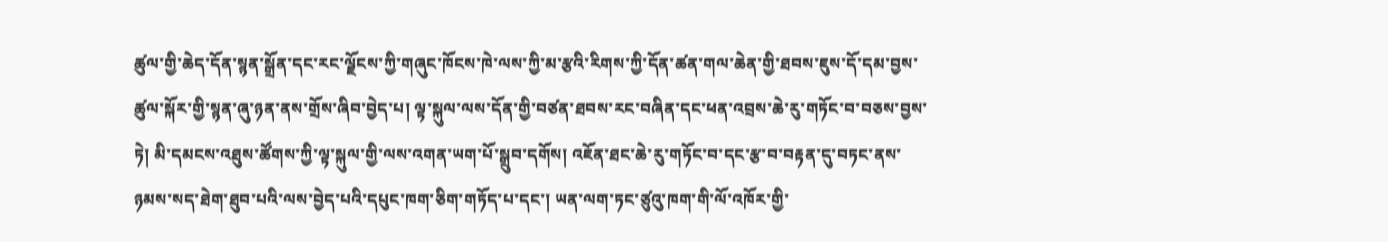ཚུལ་གྱི་ཆེད་དོན་སྙན་སྒྲོན་དང་རང་ལྗོངས་ཀྱི་གཞུང་ཁོངས་ཁེ་ལས་ཀྱི་མ་རྩའི་རིགས་ཀྱི་དོན་ཚན་གལ་ཆེན་གྱི་ཐབས་ཇུས་དོ་དམ་བྱས་ཚུལ་སྐོར་གྱི་སྙན་ཞུ་ཉན་ནས་གྲོས་ཞིབ་བྱེད་པ། ལྟ་སྐུལ་ལས་དོན་གྱི་བཙན་ཐབས་རང་བཞིན་དང་ཕན་འབྲས་ཆེ་རུ་གཏོང་བ་བཅས་བྱས་ཏེ། མི་དམངས་འཐུས་ཚོགས་ཀྱི་ལྟ་སྐུལ་གྱི་ལས་འགན་ཡག་པོ་སྒྲུབ་དགོས། འཇོན་ཐང་ཆེ་རུ་གཏོང་བ་དང་རྩ་བ་བརྟན་དུ་བཏང་ནས་ཉམས་སད་ཐེག་ཐུབ་པའི་ལས་བྱེད་པའི་དཔུང་ཁག་ཅིག་གཏོད་པ་དང་། ཡན་ལག་ཏང་ཙུའུ་ཁག་གི་ལོ་འཁོར་གྱི་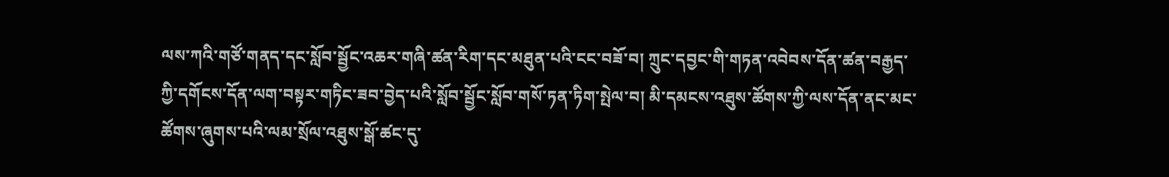ལས་ཀའི་གཙོ་གནད་དང་སློབ་སྦྱོང་འཆར་གཞི་ཚན་རིག་དང་མཐུན་པའི་ངང་བཟོ་བ། ཀྲུང་དབྱང་གི་གཏན་འབེབས་དོན་ཚན་བརྒྱད་ཀྱི་དགོངས་དོན་ལག་བསྟར་གཏིང་ཟབ་བྱེད་པའི་སློབ་སྦྱོང་སློབ་གསོ་ཏན་ཏིག་སྤེལ་བ། མི་དམངས་འཐུས་ཚོགས་ཀྱི་ལས་དོན་ནང་མང་ཚོགས་ཞུགས་པའི་ལམ་སྲོལ་འཐུས་སྒོ་ཚང་དུ་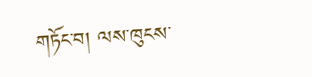གཏོང་བ། ལས་ཁུངས་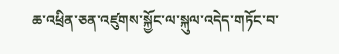ཆ་འཕྲིན་ཅན་འཛུགས་སྐྱོང་ལ་སྐུལ་འདེད་གཏོང་བ་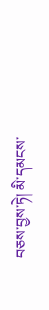བཅས་བྱས་ཏེ། མི་དམངས་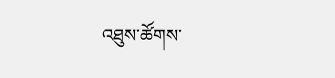འཐུས་ཚོགས་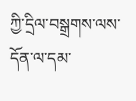ཀྱི་དྲིལ་བསྒྲགས་ལས་དོན་ལ་དམ་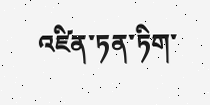འཛིན་ཏན་ཏིག་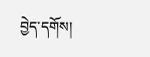བྱེད་དགོས།